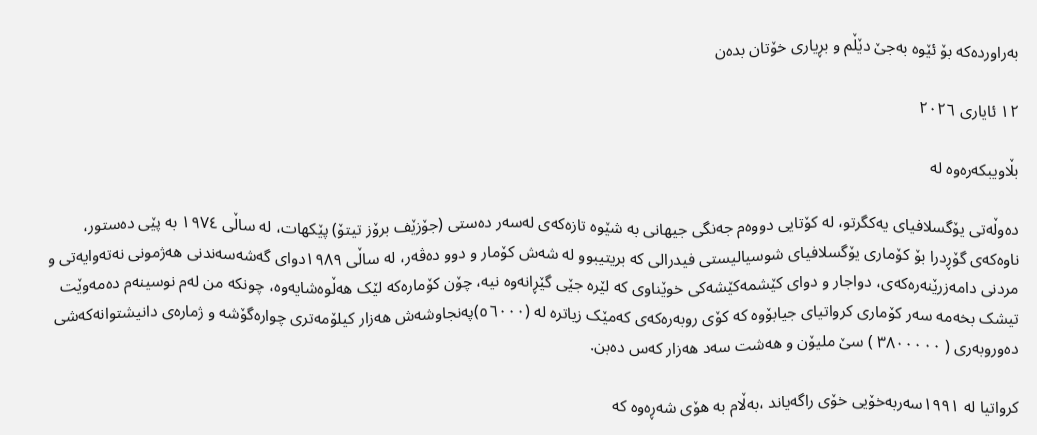بەراوردەکە بۆ ئێوە بەجێ دێڵم و بڕیاری خۆتان بدەن

١٢ ئایاری ٢٠٢٦

بڵاویبکەرەوە لە

دەوڵەتی یۆگسلافیای یەکگرتو، لە کۆتایی دووەم جەنگی جیهانی بە شێوە تازەکەی لەسەر دەستی (جۆزێف برۆز تیتۆ) پێکهات، لە ساڵی ١٩٧٤ بە پێی دەستور، ناوەکەی گۆڕدرا بۆ کۆماری یۆگسلافیای شوسیالیستی فیدرالی کە بریتیبوو لە شەش کۆمار و دوو دەڤەر، لە ساڵی ١٩٨٩دوای گەشەسەندنی هەژمونی نەتەوایەتی و مردنی دامەزرێنەرەکەی، دواجار و دوای کێشمەکێشەکی خوێناوی کە لێرە جێی گێڕانەوە نیە، چۆن کۆمارەکە لێک هەڵوەشایەوە، چونکە من لەم نوسینەم دەمەوێت تیشک بخەمە سەر کۆماری کرواتیای جیابۆوە کە کۆی روبەرەکەی کەمێک زیاترە لە (٥٦٠٠٠)پەنجاوشەش هەزار کیلۆمەتری چوارەگۆشە و ژمارەی دانیشتوانەکەشی دەوروبەری ( ٣٨٠٠٠٠٠ ) سێ ملیۆن و هەشت سەد هەزار کەس دەبن.

کرواتیا لە ١٩٩١سەربەخۆیی خۆی راگەیاند ،بەڵام بە هۆی شەڕەوە کە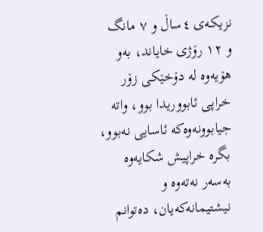نزیکەی ٤ساڵ و ٧ مانگ و ١٢ رۆژی خایاند، بەو هۆیەوە لە دۆخێکی زۆر خراپی ئابووریدا بوو، واتە جیابوونەوەکە ئاسایی نەبوو، بگرە خراپیش شکایەوە بەسەر نەتەوە و نیشتیمانەکەیان، دەتوانم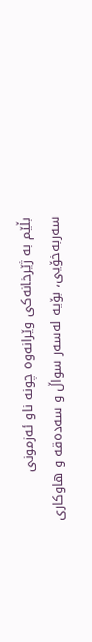بڵێم بە ژێرخانەکی وێرانەوە چونە ناو ئەزمونی سەربەخۆیی، بۆیە لەسەر سواڵ و سەدەقە و هاوکاری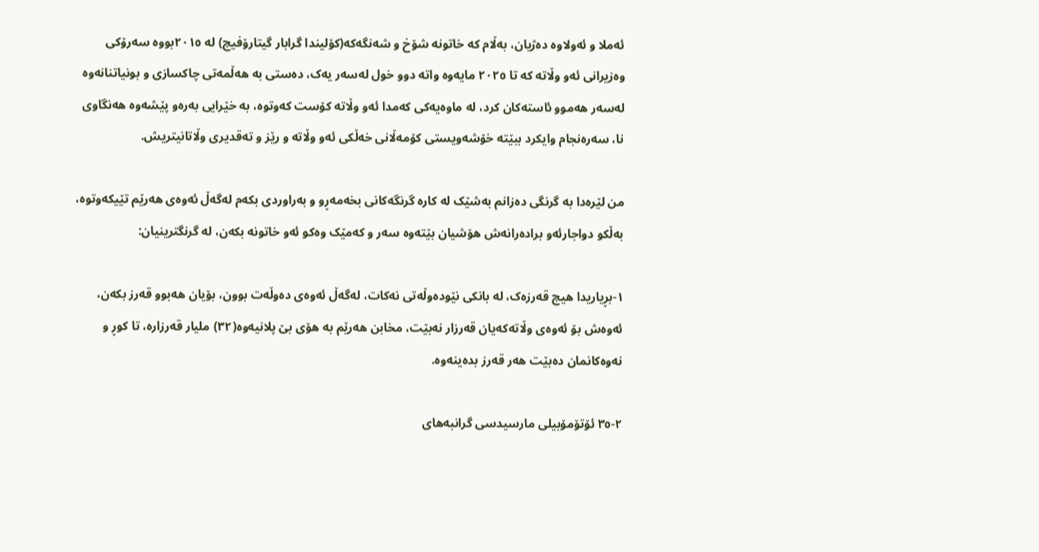ئەملا و ئەولاوە دەژیان، بەڵام کە خاتونە شۆخ و شەنگەکە(کۆلیندا گرابار گیتارۆفیچ) لە ٢٠١٥بووە سەرۆکی وەزیرانی ئەو وڵاتە کە تا ٢٠٢٥ مایەوە واتە دوو خول لەسەر یەک، دەستی بە هەڵمەتی چاکسازی و بونیاتنانەوە لەسەر هەموو ئاستەکان کرد، لە ماوەیەکی کەمدا ئەو وڵاتە کۆست کەوتوە، بە خێرایی بەرەو پێشەوە هەنگاوی نا، سەرەنجام وایکرد ببێتە خۆشەویستی کۆمەڵانی خەڵکی ئەو وڵاتە و رێز و تەقدیری وڵاتانیتریش.

من لێرەدا بە گرنگی دەزانم بەشێک لە کارە گرنگەکانی بخەمەڕو و بەراوردی بکەم لەگەڵ ئەوەی هەرێم تێیکەوتوە، بەڵکو دواجارئەو برادەرانەش هۆشیان بێتەوە سەر و کەمێک وەکو ئەو خاتونە بکەن، لە گرنگترینیان:

١-بڕیاریدا هیچ قەرزەک، لە بانکی نێودەوڵەتی نەکات، لەگەڵ ئەوەی دەوڵەت بوون، بۆیان هەبوو قەرز بکەن، ئەوەش بۆ ئەوەی وڵاتەکەیان قەرزار نەبێت، مخابن هەرێم بە هۆی بێ پلانیەوە(٣٢) ملیار قەرزارە، تا کوڕ و نەوەکانمان دەبێت هەر قەرز بدەینەوە.

٢-٣٥ ئۆتۆمۆبیلی مارسیدسی گرانبەهای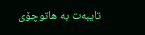تایبەت بە هاتوچۆی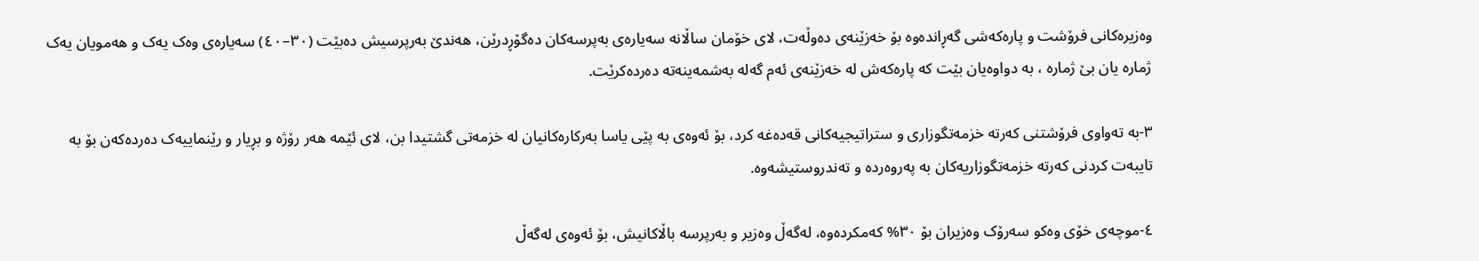وەزیرەکانی فرۆشت و پارەکەشی گەڕاندەوە بۆ خەزێنەی دەوڵەت، لای خۆمان ساڵانە سەیارەی بەپرسەکان دەگۆڕدرێن، هەندێ بەرپرسیش دەبێت (٣٠–٤٠) سەیارەی وەک یەک و هەمویان یەک ژمارە یان بێ ژمارە ، بە دواوەیان بێت کە پارەکەش لە خەزێنەی ئەم گەلە بەشمەینەتە دەردەکرێت.

٣-بە تەواوی فرۆشتنی کەرتە خزمەتگوزاری و ستراتیجیەکانی قەدەغە کرد، بۆ ئەوەی بە پێی یاسا بەرکارەکانیان لە خزمەتی گشتیدا بن، لای ئێمە هەر رۆژە و بڕیار و رێنماییەک دەردەکەن بۆ بە تایبەت کردنی کەرتە خزمەتگوزاریەکان بە پەروەردە و تەندروستیشەوە.

٤-موچەی خۆی وەکو سەرۆک وەزیران بۆ ٣٠% کەمکردەوە، لەگەڵ وەزیر و بەرپرسە باڵاکانیش، بۆ ئەوەی لەگەڵ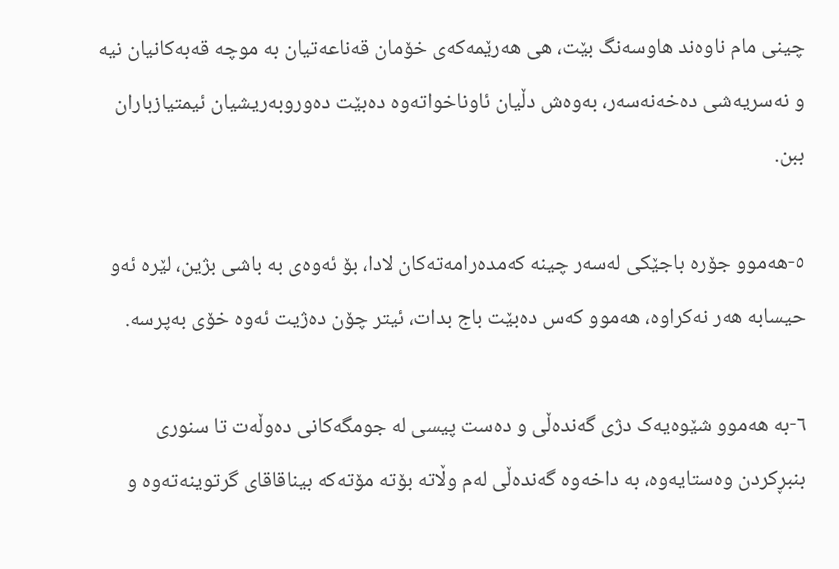چینی مام ناوەند هاوسەنگ بێت، هی هەرێمەکەی خۆمان قەناعەتیان بە موچە قەبەکانیان نیە و نەسریەشی دەخەنەسەر، بەوەش دڵیان ئاوناخواتەوە دەبێت دەوروبەریشیان ئیمتیازباران ببن.

٥-هەموو جۆرە باجێکی لەسەر چینە کەمدەرامەتەکان لادا، بۆ ئەوەی بە باشی بژین، لێرە ئەو حیسابە هەر نەکراوە، هەموو کەس دەبێت باج بدات، ئیتر چۆن دەژیت ئەوە خۆی بەپرسە.

٦-بە هەموو شێوەیەک دژی گەندەڵی و دەست پیسی لە جومگەکانی دەوڵەت تا سنوری بنبڕکردن وەستایەوە، بە داخەوە گەندەڵی لەم وڵاتە بۆتە مۆتەکە بیناقاقای گرتوینەتەوە و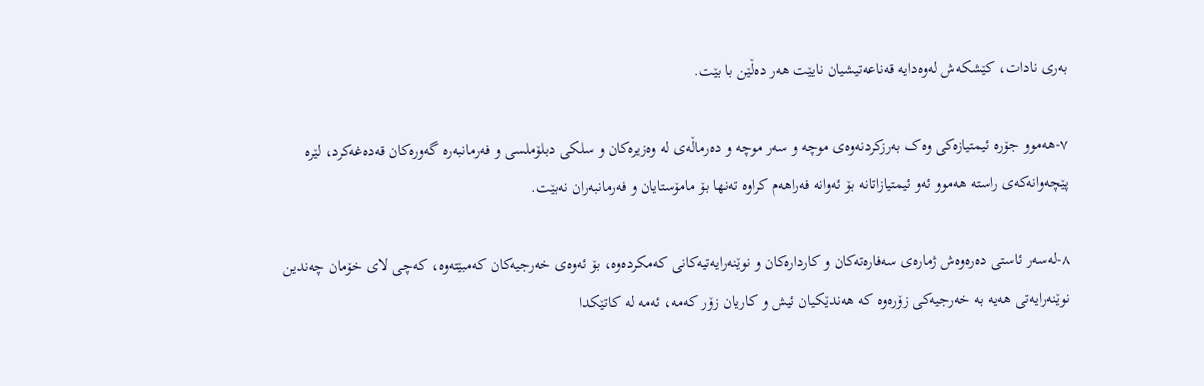بەری نادات، کێشکەش لەوەدایە قەناعەتیشیان نایێت هەر دەڵێن با بێت.

٧-هەموو جۆرە ئیمتیازەکی وەک بەرزکردنەوەی موچە و سەر موچە و دەرماڵەی لە وەزیرەکان و سلکی دبلۆملسی و فەرمانبەرە گەورەکان قەدەغەکرد، لێرە پێچەوانەکەی راستە هەموو ئەو ئیمتیازاتانە بۆ ئەوانە فەراهەم کراوە تەنها بۆ مامۆستایان و فەرمانبەران نەبێت.

٨-لەسەر ئاستی دەرەوەش ژمارەی سەفارەتەکان و کاردارەکان و نوێنەرایەتیەکانی کەمکردەوە، بۆ ئەوەی خەرجیەکان کەمبێتەوە، کەچی لای خۆمان چەندین نوێنەرایەتی هەیە بە خەرجیەکی زۆرەوە کە هەندێکیان ئیش و کاریان زۆر کەمە، ئەمە لە کاتێکدا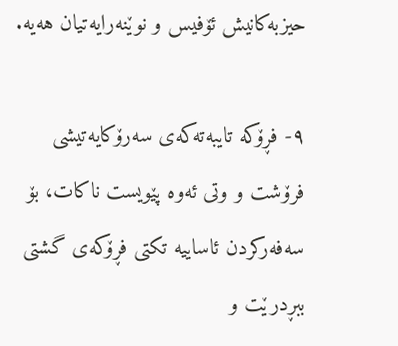حیزبەکانیش ئۆفیس و نوێنەرایەتیان هەیە.

٩- فڕۆکە تایبەتەکەی سەرۆکایەتیشی فرۆشت و وتی ئەوە پێویست ناکات، بۆ سەفەرکردن ئاساییە تکتی فڕۆکەی گشتی ببڕدرێت و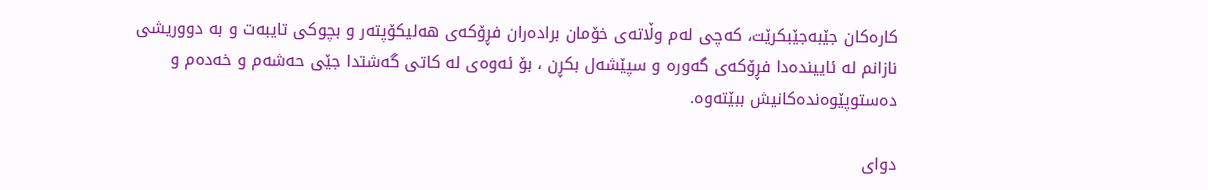کارەکان جێبەجێبکرێت، کەچی لەم وڵاتەی خۆمان برادەران فڕۆکەی هەلیکۆپتەر و بچوکی تایبەت و بە دووریشی نازانم لە ئاییندەدا فڕۆکەی گەورە و سپێشەل بکڕن ، بۆ ئەوەی لە کاتی گەشتدا جێی حەشەم و خەدەم و دەستوپێوەندەکانیش ببێتەوە.

دوای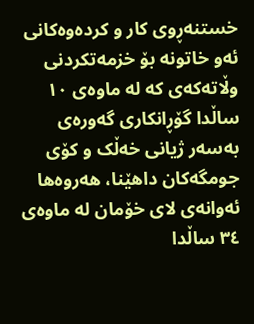خستنەڕوی کار و کردەوەکانی ئەو خاتونە بۆ خزمەتکردنی وڵاتەکەی کە لە ماوەی ١٠ ساڵدا گۆڕانکاری گەورەی بەسەر ژیانی خەڵک و کۆی جومگەکان داهێنا، هەروەها ئەوانەی لای خۆمان لە ماوەی ٣٤ ساڵدا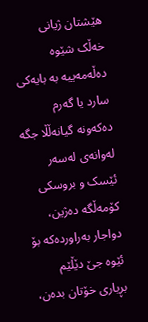هێشتان ژیانی خەڵک شێوە دەڵەمەییە بە بایەکی سارد یا گەرم دەکەونە گیانەڵڵا جگە لەوانەی لەسەر ئێسک و بروسکی کۆمەڵگه دەژین، دواجار بەراوردەکە بۆ ئێوە جێ دێڵێم بڕیاری خۆتان بدەن،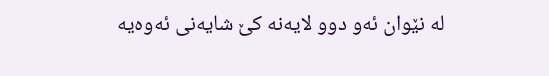لە نێوان ئەو دوو لایەنە کێ شایەنی ئەوەیە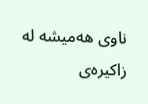ناوی هەمیشە لە زاکیرەی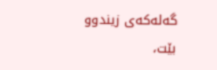گەلەکەی زیندوو بێت،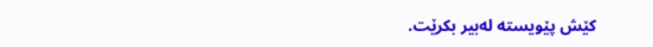کێش پێویستە لەبیر بکرێت.